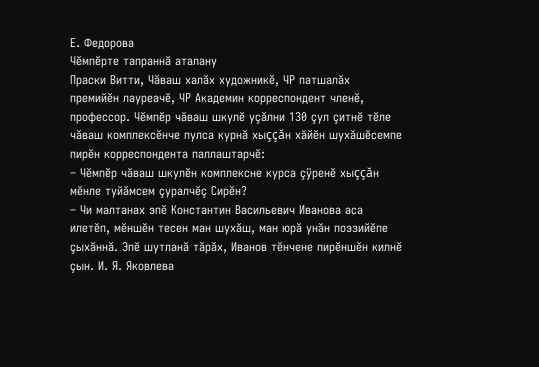Е. Федорова
Чĕмпĕрте тапраннă аталану
Праски Витти, Чăваш халăх художникĕ, ЧР патшалăх премийĕн лауреачĕ, ЧР Академин корреспондент членĕ, профессор. Чĕмпĕр чăваш шкулĕ уçăлни 130 çул çитнĕ тĕле чăваш комплексĕнче пулса курнă хыççăн хăйĕн шухăшĕсемпе пирĕн корреспондента паллаштарчĕ:
– Чĕмпĕр чăваш шкулĕн комплексне курса çÿренĕ хыççăн мĕнле туйăмсем çуралчĕç Сирĕн?
– Чи малтанах эпĕ Константин Васильевич Иванова аса илетĕп, мĕншĕн тесен ман шухăш, ман юрă унăн поэзийĕпе çыхăннă. Эпĕ шутланă тăрăх, Иванов тĕнчене пирĕншĕн килнĕ çын. И. Я. Яковлева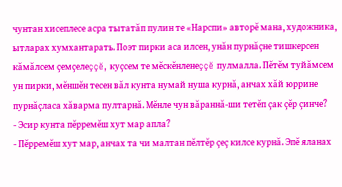чунтан хисеплесе асра тытатăп пулин те «Нарспи» авторĕ мана, художника, ытларах хумхантарать. Поэт пирки аса илсен, унăн пурнăçне тишкерсен кăмăлсем çемçелеççĕ, куçсем те мĕскĕнленеççĕ пулмалла. Пĕтĕм туйăмсем ун пирки, мĕншĕн тесен вăл кунта нумай нуша курнă, анчах хăй юррине пурнăçласа хăварма пултарнă. Мĕнле чун вăраннă-ши тетĕп çак çĕр çинче?
- Эсир кунта пĕрремĕш хут мар апла?
- Пĕрремĕш хут мар, анчах та чи малтан пĕлтĕр çеç килсе курнă. Эпĕ яланах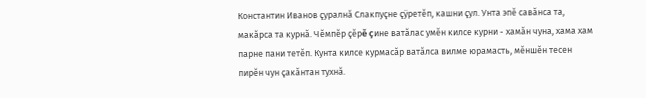Константин Иванов çуралнă Слакпуçне çÿретĕп, кашни çул. Унта эпĕ савăнса та, макăрса та курнă. Чĕмпĕр çĕрĕ çине ватăлас умĕн килсе курни - хамăн чуна, хама хам парне пани тетĕп. Кунта килсе курмасăр ватăлса вилме юрамасть, мĕншĕн тесен пирĕн чун çакăнтан тухнă.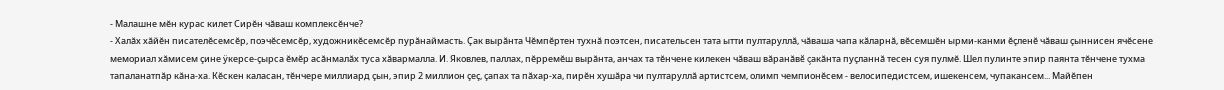- Малашне мĕн курас килет Сирĕн чăваш комплексĕнче?
- Халăх хăйĕн писателĕсемсĕр, поэчĕсемсĕр, художникĕсемсĕр пурăнаймасть. Çак вырăнта Чĕмпĕртен тухнă поэтсен, писательсен тата ытти пултаруллă, чăваша чапа кăларнă, вĕсемшĕн ырми-канми ĕçленĕ чăваш çыннисен ячĕсене мемориал хăмисем çине ÿкерсе-çырса ĕмĕр асăнмалăх туса хăвармалла. И. Яковлев, паллах, пĕрремĕш вырăнта, анчах та тĕнчене килекен чăваш вăранăвĕ çакăнта пуçланнă тесен суя пулмĕ. Шел пулинте эпир паянта тĕнчене тухма тапаланатпăр кăна-ха. Кĕскен каласан, тĕнчере миллиард çын, эпир 2 миллион çеç, çапах та пăхар-ха, пирĕн хушăра чи пултаруллă артистсем, олимп чемпионĕсем - велосипедистсем, ишекенсем, чупакансем... Майĕпен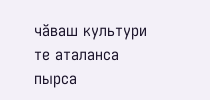чăваш культури те аталанса пырса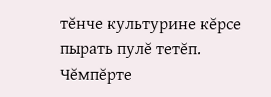тĕнче культурине кĕрсе пырать пулĕ тетĕп. Чĕмпĕрте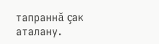тапраннă çак аталану.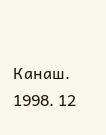Канаш. 1998. 12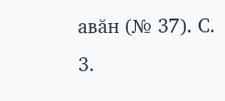авăн (№ 37). С. 3.